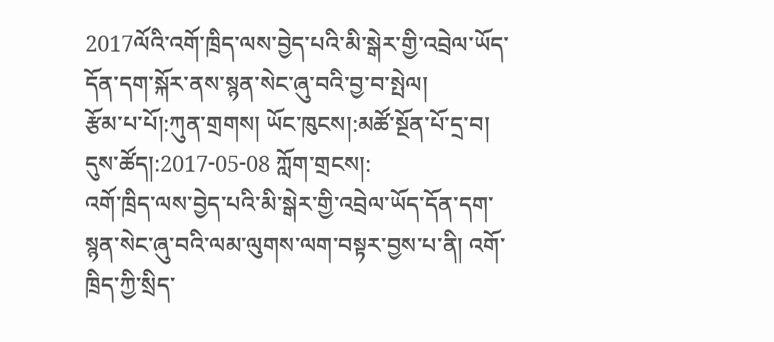2017ལོའི་འགོ་ཁྲིད་ལས་བྱེད་པའི་མི་སྒེར་གྱི་འབྲེལ་ཡོད་དོན་དག་སྐོར་ནས་སྙན་སེང་ཞུ་བའི་བྱ་བ་སྤེལ།
རྩོམ་པ་པོ།:ཀུན་གྲགས། ཡོང་ཁུངས།:མཚོ་སྔོན་པོ་དྲ་བ། དུས་ཚོད།:2017-05-08 ཀློག་གྲངས།:
འགོ་ཁྲིད་ལས་བྱེད་པའི་མི་སྒེར་གྱི་འབྲེལ་ཡོད་དོན་དག་སྙན་སེང་ཞུ་བའི་ལམ་ལུགས་ལག་བསྟར་བྱས་པ་ནི། འགོ་ཁྲིད་ཀྱི་སྲིད་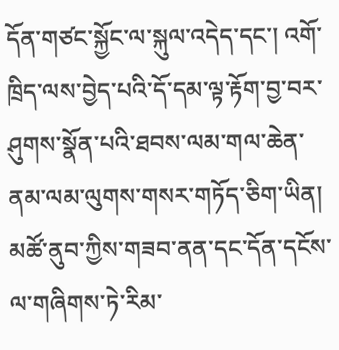དོན་གཙང་སྐྱོང་ལ་སྐུལ་འདེད་དང་། འགོ་ཁྲིད་ལས་བྱེད་པའི་དོ་དམ་ལྟ་རྟོག་བྱ་བར་ཤུགས་སྣོན་པའི་ཐབས་ལམ་གལ་ཆེན་ནམ་ལམ་ལུགས་གསར་གཏོད་ཅིག་ཡིན། མཚོ་ནུབ་ཀྱིས་གཟབ་ནན་དང་དོན་དངོས་ལ་གཞིགས་ཏེ་རིམ་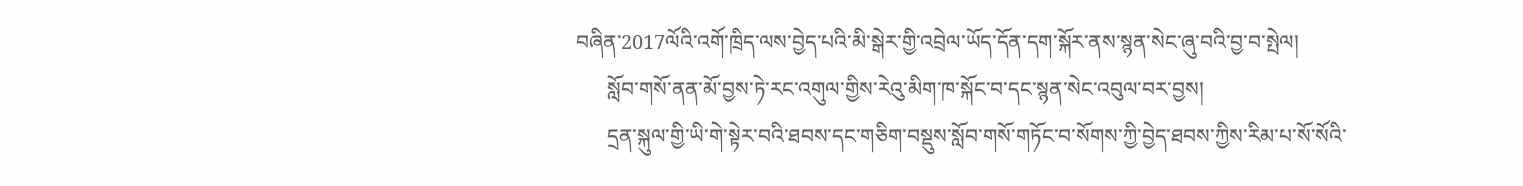བཞིན་2017ལོའི་འགོ་ཁྲིད་ལས་བྱེད་པའི་མི་སྒེར་གྱི་འབྲེལ་ཡོད་དོན་དག་སྐོར་ནས་སྙན་སེང་ཞུ་བའི་བྱ་བ་སྤེལ།
      སློབ་གསོ་ནན་མོ་བྱས་ཏེ་རང་འགུལ་གྱིས་རེའུ་མིག་ཁ་སྐོང་བ་དང་སྙན་སེང་འབུལ་བར་བྱས།
      དྲན་སྐུལ་གྱི་ཡི་གེ་སྟེར་བའི་ཐབས་དང་གཅིག་བསྡུས་སློབ་གསོ་གཏོང་བ་སོགས་ཀྱི་བྱེད་ཐབས་ཀྱིས་རིམ་པ་སོ་སོའི་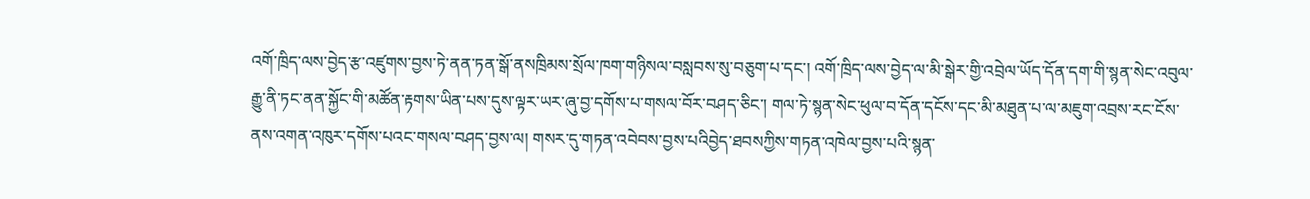འགོ་ཁྲིད་ལས་བྱེད་རྩ་འཛུགས་བྱས་ཏེ་ནན་ཏན་སྒོ་ནསཁྲིམས་སྲོལ་ཁག་གཉིསལ་བསླབས་སུ་བཅུག་པ་དང་། འགོ་ཁྲིད་ལས་བྱེད་ལ་མི་སྒེར་གྱི་འབྲེལ་ཡོད་དོན་དག་གི་སྙན་སེང་འབུལ་རྒྱུ་ནི་ཏང་ནན་སྐྱོང་གི་མཚོན་རྟགས་ཡིན་པས་དུས་ལྟར་ཡར་ཞུ་བྱ་དགོས་པ་གསལ་བོར་བཤད་ཅིང་། གལ་ཏེ་སྙན་སེང་ཕུལ་བ་དོན་དངོས་དང་མི་མཐུན་པ་ལ་མཇུག་འབྲས་རང་ངོས་ནས་འགན་འཁུར་དགོས་པའང་གསལ་བཤད་བྱས་ལ། གསར་དུ་གཏན་འབེབས་བྱས་པའིབྱེད་ཐབསཀྱིས་གཏན་འཁེལ་བྱས་པའི་སྙན་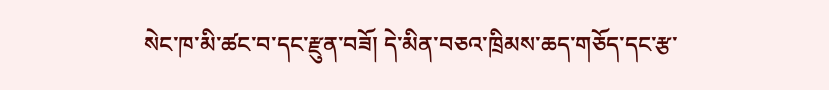སེང་ཁ་མི་ཚང་བ་དང་རྫུན་བཟོ། དེ་མིན་བཅའ་ཁྲིམས་ཆད་གཅོད་དང་རྩ་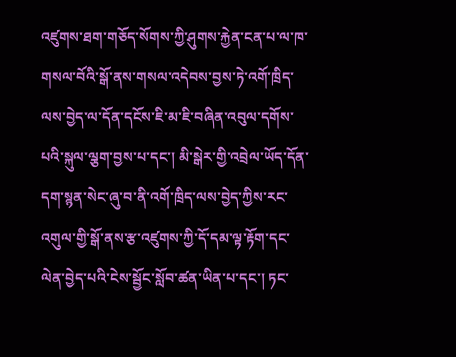འཛུགས་ཐག་གཅོད་སོགས་ཀྱི་ཤུགས་རྐྱེན་ངན་པ་ལ་ཁ་གསལ་བོའི་སྒོ་ནས་གསལ་འདེབས་བྱས་ཏེ་འགོ་ཁྲིད་ལས་བྱེད་ལ་དོན་དངོས་ཇི་མ་ཇི་བཞིན་འབུལ་དགོས་པའི་སྐུལ་ལྕག་བྱས་པ་དང་། མི་སྒེར་གྱི་འབྲེལ་ཡོད་དོན་དག་སྙན་སེང་ཞུ་བ་ནི་འགོ་ཁྲིད་ལས་བྱེད་ཀྱིས་རང་འགུལ་གྱི་སྒོ་ནས་རྩ་འཛུགས་ཀྱི་དོ་དམ་ལྟ་རྟོག་དང་ལེན་བྱེད་པའི་ངེས་སྦྱོང་སློབ་ཚན་ཡིན་པ་དང་། ཏང་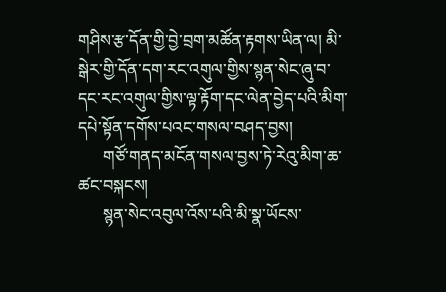གཤིས་རྩ་དོན་གྱི་བྱེ་བྲག་མཚོན་རྟགས་ཡིན་ལ། མི་སྒེར་གྱི་དོན་དག་རང་འགུལ་གྱིས་སྙན་སེང་ཞུ་བ་དང་རང་འགུལ་གྱིས་ལྟ་རྟོག་དང་ལེན་བྱེད་པའི་མིག་དཔེ་སྟོན་དགོས་པའང་གསལ་བཤད་བྱས།
      གཙོ་གནད་མངོན་གསལ་བྱས་ཏེ་རེའུ་མིག་ཆ་ཚང་བསྐངས།
      སྙན་སེང་འབུལ་འོས་པའི་མི་སྣ་ཡོངས་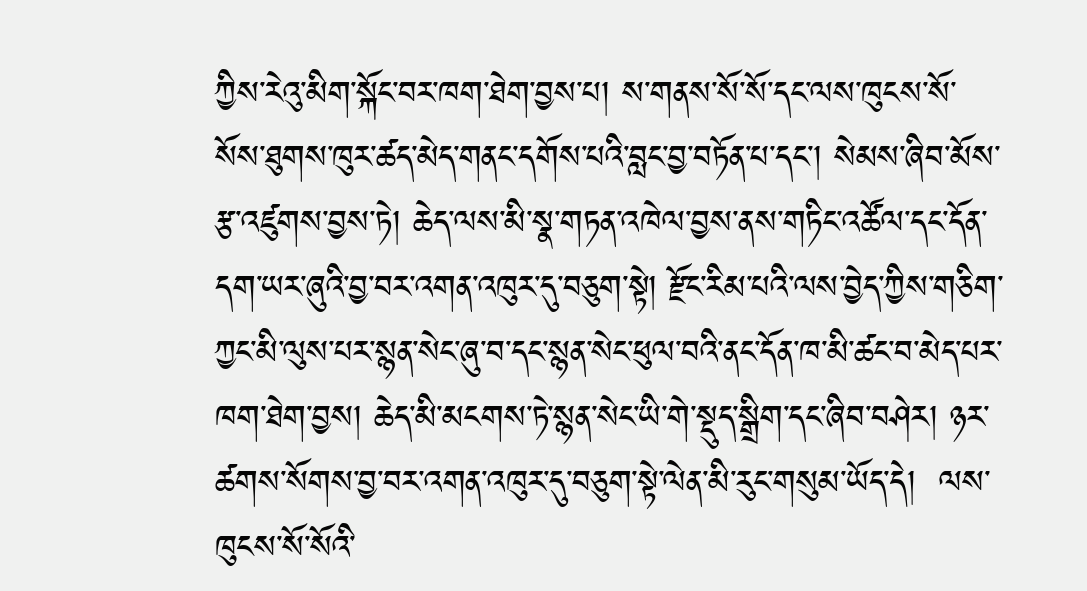ཀྱིས་རེའུ་མིག་སྐོང་བར་ཁག་ཐེག་བྱས་པ། ས་གནས་སོ་སོ་དང་ལས་ཁུངས་སོ་སོས་ཐུགས་ཁུར་ཚད་མེད་གནང་དགོས་པའི་བླང་བྱ་བཏོན་པ་དང་། སེམས་ཞིབ་མོས་རྩ་འཛུགས་བྱས་ཏེ། ཆེད་ལས་མི་སྣ་གཏན་འཁེལ་བྱས་ནས་གཏིང་འཚོལ་དང་དོན་དག་ཡར་ཞུའི་བྱ་བར་འགན་འཁུར་དུ་བཅུག་སྟེ། རྫོང་རིམ་པའི་ལས་བྱེད་ཀྱིས་གཅིག་ཀྱང་མི་ལུས་པར་སྙན་སེང་ཞུ་བ་དང་སྙན་སེང་ཕུལ་བའི་ནང་དོན་ཁ་མི་ཚང་བ་མེད་པར་ཁག་ཐེག་བྱས། ཆེད་མི་མངགས་ཏེ་སྙན་སེང་ཡི་གེ་སྡུད་སྒྲིག་དང་ཞིབ་བཤེར། ཉར་ཚགས་སོགས་བྱ་བར་འགན་འཁུར་དུ་བཅུག་སྟེ་ལེན་མི་རུང་གསུམ་ཡོད་དེ།  ལས་ཁུངས་སོ་སོའི་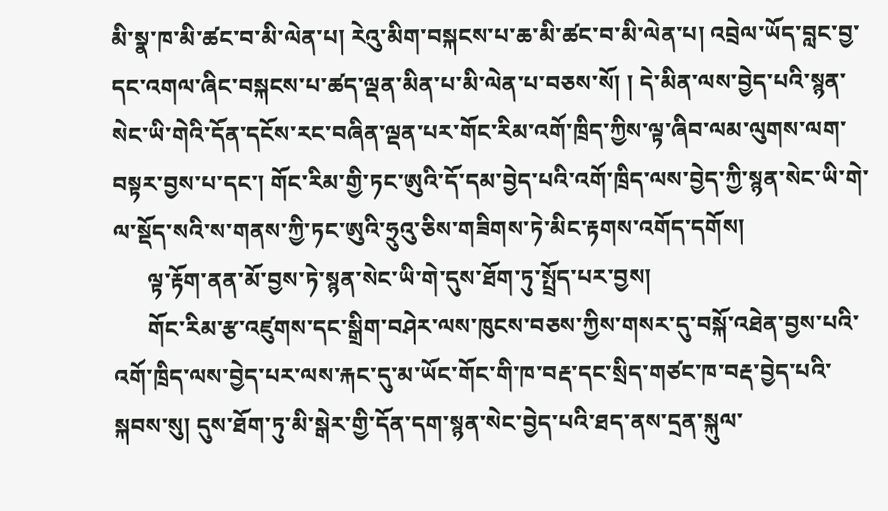མི་སྣ་ཁ་མི་ཚང་བ་མི་ལེན་པ། རེའུ་མིག་བསྐངས་པ་ཆ་མི་ཚང་བ་མི་ལེན་པ། འབྲེལ་ཡོད་བླང་བྱ་དང་འགལ་ཞིང་བསྐངས་པ་ཚད་ལྡན་མིན་པ་མི་ལེན་པ་བཅས་སོ། ། དེ་མིན་ལས་བྱེད་པའི་སྙན་སེང་ཡི་གེའི་དོན་དངོས་རང་བཞིན་ལྡན་པར་གོང་རིམ་འགོ་ཁྲིད་ཀྱིས་ལྟ་ཞིབ་ལམ་ལུགས་ལག་བསྟར་བྱས་པ་དང་། གོང་རིམ་གྱི་ཏང་ཨུའི་དོ་དམ་བྱེད་པའི་འགོ་ཁྲིད་ལས་བྱེད་ཀྱི་སྙན་སེང་ཡི་གེ་ལ་སྡོད་སའི་ས་གནས་ཀྱི་ཏང་ཨུའི་ཧྲུའུ་ཅིས་གཟིགས་ཏེ་མིང་རྟགས་འགོད་དགོས།
      ལྟ་རྟོག་ནན་མོ་བྱས་ཏེ་སྙན་སེང་ཡི་གེ་དུས་ཐོག་ཏུ་སྤྲོད་པར་བྱས།
      གོང་རིམ་རྩ་འཛུགས་དང་སྒྲིག་བཤེར་ལས་ཁུངས་བཅས་ཀྱིས་གསར་དུ་བསྐོ་འཐེན་བྱས་པའི་འགོ་ཁྲིད་ལས་བྱེད་པར་ལས་རྐང་དུ་མ་ཡོང་གོང་གི་ཁ་བརྡ་དང་སྲིད་གཙང་ཁ་བརྡ་བྱེད་པའི་སྐབས་སུ། དུས་ཐོག་ཏུ་མི་སྒེར་གྱི་དོན་དག་སྙན་སེང་བྱེད་པའི་ཐད་ནས་དྲན་སྐུལ་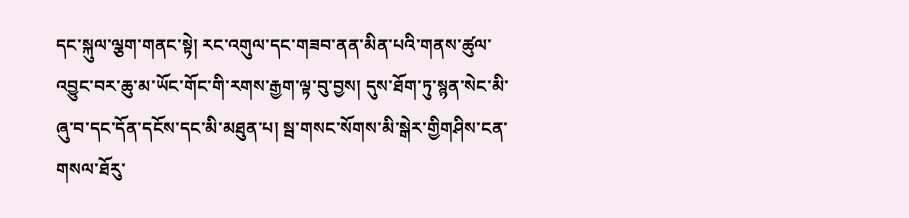དང་སྐུལ་ལྕག་གནང་སྟེ། རང་འགུལ་དང་གཟབ་ནན་མིན་པའི་གནས་ཚུལ་འབྱུང་བར་ཆུ་མ་ཡོང་གོང་གི་རགས་རྒྱག་ལྟ་བུ་བྱས། དུས་ཐོག་ཏུ་སྙན་སེང་མི་ཞུ་བ་དང་དོན་དངོས་དང་མི་མཐུན་པ། སྦ་གསང་སོགས་མི་སྒེར་གྱིགཤིས་ངན་གསལ་ཐོརུ་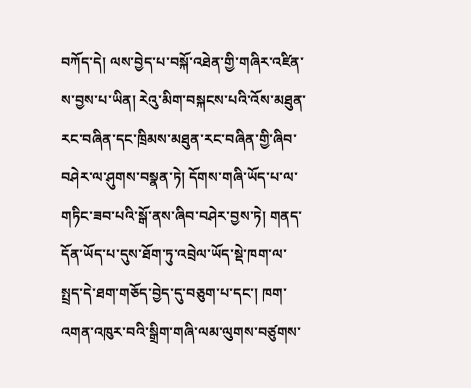བཀོད་དེ། ལས་བྱེད་པ་བསྐོ་འཐེན་གྱི་གཞིར་འཛིན་ས་བྱས་པ་ཡིན། རེའུ་མིག་བསྐངས་པའི་འོས་མཐུན་རང་བཞིན་དང་ཁྲིམས་མཐུན་རང་བཞིན་གྱི་ཞིབ་བཤེར་ལ་ཤུགས་བསྣན་ཏེ། དོགས་གཞི་ཡོད་པ་ལ་གཏིང་ཟབ་པའི་སྒོ་ནས་ཞིབ་བཤེར་བྱས་ཏེ། གནད་དོན་ཡོད་པ་དུས་ཐོག་ཏུ་འབྲེལ་ཡོད་སྡེ་ཁག་ལ་སྤྲད་དེ་ཐག་གཅོད་བྱེད་དུ་བཅུག་པ་དང་། ཁག་འགན་འཁུར་བའི་སྒྲིག་གཞི་ལམ་ལུགས་བཙུགས་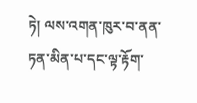ཏེ། ལས་འགན་ཁུར་བ་ནན་ཏན་མིན་པ་དང་ལྟ་རྟོག་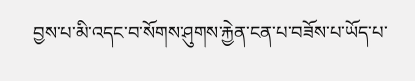བྱས་པ་མི་འདང་བ་སོགས་ཤུགས་རྐྱེན་ངན་པ་བཟོས་པ་ཡོད་པ་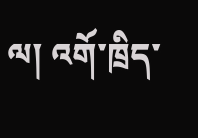ལ། འགོ་ཁྲིད་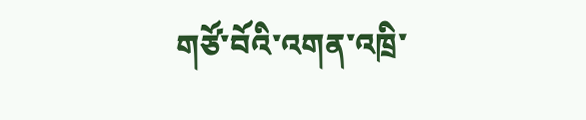གཙོ་བོའི་འགན་འཁྲི་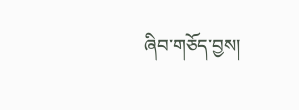ཞིབ་གཅོད་བྱས།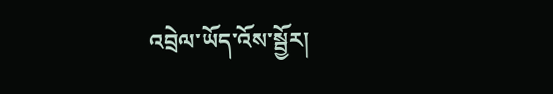འབྲེལ་ཡོད་འོས་སྦྱོར།